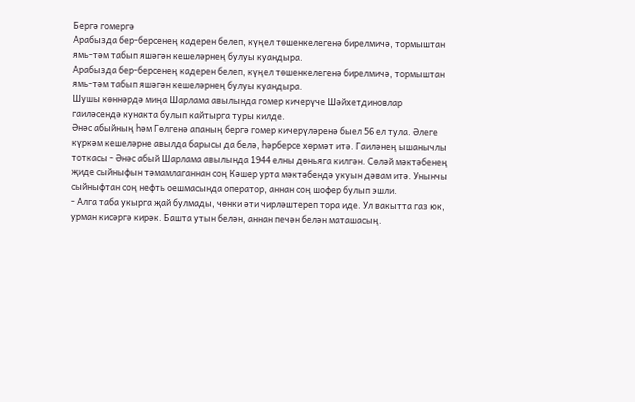Бергә гомергә
Арабызда бер-берсенең кадерен белеп, күңел төшенкелегенә бирелмичә, тормыштан ямь-тәм табып яшәгән кешеләрнең булуы куандыра.
Арабызда бер-берсенең кадерен белеп, күңел төшенкелегенә бирелмичә, тормыштан ямь-тәм табып яшәгән кешеләрнең булуы куандыра.
Шушы көннәрдә миңа Шарлама авылында гомер кичерүче Шәйхетдиновлар гаиләсендә кунакта булып кайтырга туры килде.
Әнәс абыйның һәм Гөлгенә апаның бергә гомер кичерүләренә быел 56 ел тула. Әлеге күркәм кешеләрне авылда барысы да белә, һәрберсе хөрмәт итә. Гаиләнең ышанычлы тоткасы - Әнәс абый Шарлама авылында 1944 елны дөньяга килгән. Сөләй мәктәбенең җиде сыйныфын тәмамлаганнан соң Кәшер урта мәктәбендә укуын дәвам итә. Унынчы сыйныфтан соң нефть оешмасында оператор, аннан соң шофер булып эшли.
- Алга таба укырга җай булмады, чөнки әти чирләштереп тора иде. Ул вакытта газ юк, урман кисәргә кирәк. Башта утын белән, аннан печән белән маташасың.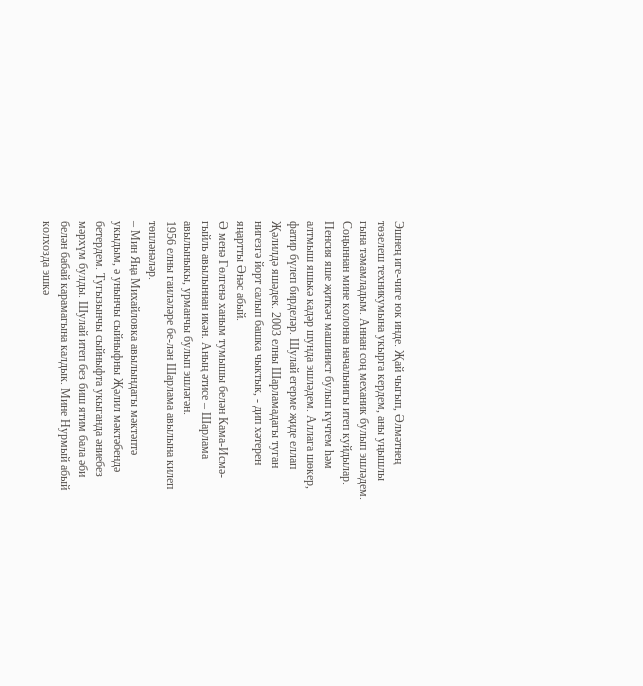Эшнең иге-чиге юк инде. Җай чыгып, Әлмәтнең төзелеш техникумына укырга кердем, аны уңышлы гына тәмамладым. Аннан соң механик булып эшләдем. Соңыннан мине колонна начальнигы итеп куйдылар. Пенсия яше җиткәч машинист булып күчтем һәм алтмыш яшькә кадәр шунда эшләдем. Аллага шөкер, фатир бүлеп бирделәр. Шулай егерме җиде еллап Җәлилдә яшәдек. 2003 елны Шарламадагы туган нигезгә йорт салып башка чыктык, - дип хәтерен яңартты Әнәс абый.
Ә менә Гөлгенә ханым тумышы белән Кама-Исмә-гыйль авылыннан икән. Аның әтисе – Шарлама авылыныкы, урманчы булып эшләгән.
1956 елны гаиләләре бе-лән Шарлама авылына килеп төпләнәләр.
– Мин Яңа Михайловка авылындагы мәктәптә укыдым, ә унынчы сыйныфны Җәлил мәктәбендә бетердем. Тугызынчы сыйныфта укыганда әниебез мәрхүм булды. Шулай итеп без биш ятим бала әби белән бабай карамагына калдык. Мине Нурмый абый колхозда эшкә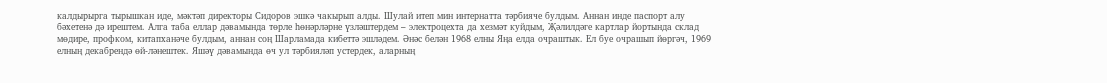калдырырга тырышкан иде, мәктәп директоры Сидоров эшкә чакырып алды. Шулай итеп мин интернатта тәрбияче булдым. Аннан инде паспорт алу бәхетенә дә ирештем. Алга таба еллар дәвамында төрле һөнәрләрне үзләштердем – электроцехта да хезмәт куйдым, Җәлилдәге картлар йортында склад мөдире, профком, китапханәче булдым, аннан соң Шарламада кибеттә эшләдем. Әнәс белән 1968 елны Яңа елда очраштык. Ел буе очрашып йөргәч, 1969 елның декабрендә өй-ләнештек. Яшәү дәвамында өч ул тәрбияләп устердек, аларның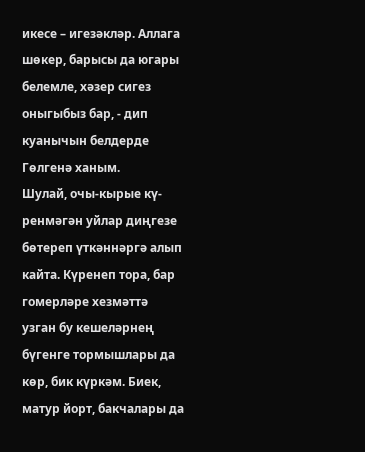икесе – игезәкләр. Аллага шөкер, барысы да югары белемле, хәзер сигез оныгыбыз бар, - дип куанычын белдерде Гөлгенә ханым.
Шулай, очы-кырые кү-ренмәгән уйлар диңгезе бөтереп үткәннәргә алып кайта. Күренеп тора, бар гомерләре хезмәттә узган бу кешеләрнең бүгенге тормышлары да көр, бик күркәм. Биек, матур йорт, бакчалары да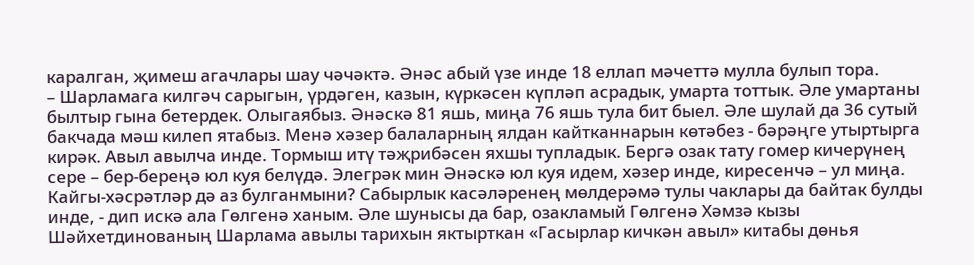каралган, җимеш агачлары шау чәчәктә. Әнәс абый үзе инде 18 еллап мәчеттә мулла булып тора.
– Шарламага килгәч сарыгын, үрдәген, казын, күркәсен күпләп асрадык, умарта тоттык. Әле умартаны былтыр гына бетердек. Олыгаябыз. Әнәскә 81 яшь, миңа 76 яшь тула бит быел. Әле шулай да 36 сутый бакчада мәш килеп ятабыз. Менә хәзер балаларның ялдан кайтканнарын көтәбез - бәрәңге утыртырга кирәк. Авыл авылча инде. Тормыш итү тәҗрибәсен яхшы тупладык. Бергә озак тату гомер кичерүнең сере – бер-береңә юл куя белүдә. Элегрәк мин Әнәскә юл куя идем, хәзер инде, киресенчә – ул миңа.
Кайгы-хәсрәтләр дә аз булганмыни? Сабырлык касәләренең мөлдерәмә тулы чаклары да байтак булды инде, - дип искә ала Гөлгенә ханым. Әле шунысы да бар, озакламый Гөлгенә Хәмзә кызы Шәйхетдинованың Шарлама авылы тарихын яктырткан «Гасырлар кичкән авыл» китабы дөнья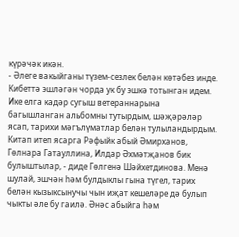күрәчәк икән.
- Әлеге вакыйганы түзем-сезлек белән көтәбез инде. Кибеттә эшләгән чорда ук бу эшкә тотынган идем. Ике елга кадәр сугыш ветераннарына багышланган альбомны тутырдым, шәҗәрәләр ясап, тарихи мәгълүматлар белән тулыландырдым. Китап итеп ясарга Рәфыйк абый Әмирханов, Гөлнара Гатауллина, Илдар Әхмәтҗанов бик булыштылар, - диде Гөлгенә Шәйхетдинова. Менә шулай, эшчән һәм булдыклы гына түгел, тарих белән кызыксынучы чын иҗат кешеләре дә булып чыкты әле бу гаилә. Әнәс абыйга һәм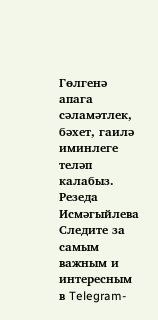Гөлгенә апага сәламәтлек, бәхет, гаилә иминлеге теләп калабыз.
Резеда Исмәгыйлева
Следите за самым важным и интересным в Telegram-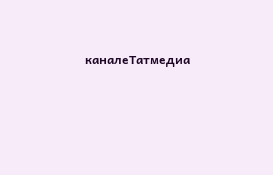каналеТатмедиа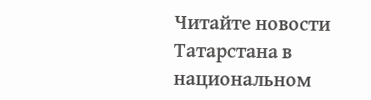Читайте новости Татарстана в национальном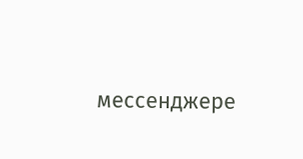мессенджере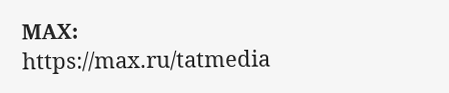MАХ: https://max.ru/tatmedia